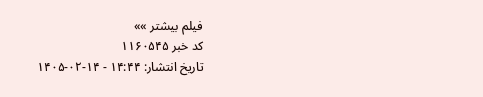فیلم بیشتر »»
کد خبر ۱۱۶۰۵۴۵
تاریخ انتشار: ۱۴:۴۴ - ۱۴-۰۲-۱۴۰۵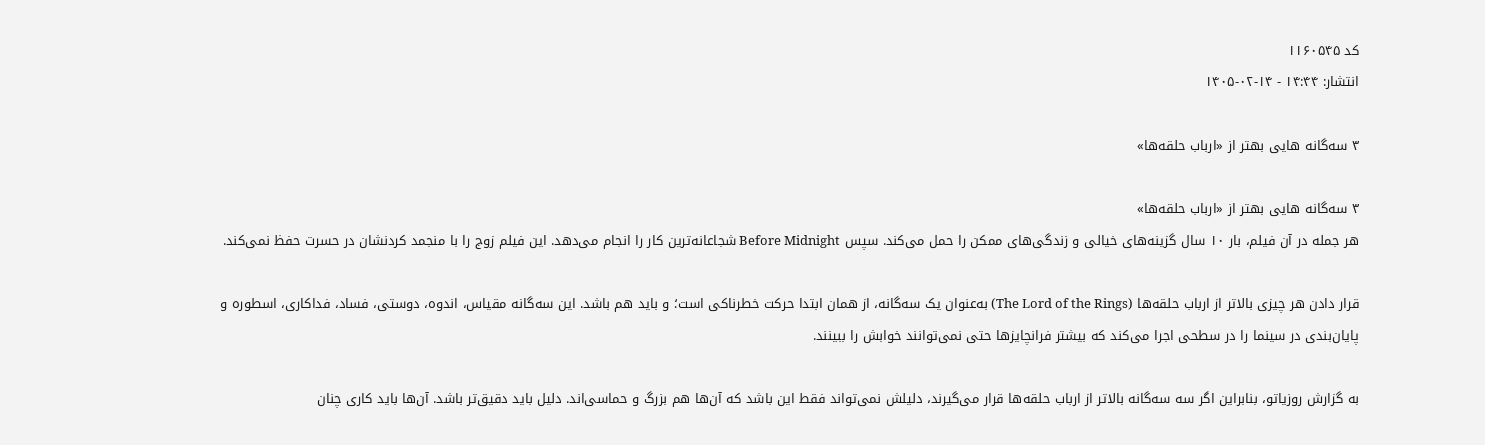کد ۱۱۶۰۵۴۵
انتشار: ۱۴:۴۴ - ۱۴-۰۲-۱۴۰۵

۳ سه‌گانه هایی بهتر از «ارباب حلقه‌ها»

۳ سه‌گانه هایی بهتر از «ارباب حلقه‌ها»
هر جمله در آن فیلم، بار ۱۰ سال گزینه‌های خیالی و زندگی‌های ممکن را حمل می‌کند. سپس Before Midnight شجاعانه‌ترین کار را انجام می‌دهد. این فیلم زوج را با منجمد کردنشان در حسرت حفظ نمی‌کند.

قرار دادن هر چیزی بالاتر از ارباب حلقه‌ها (The Lord of the Rings) به‌عنوان یک سه‌گانه، از همان ابتدا حرکت خطرناکی است؛ و باید هم باشد. این سه‌گانه مقیاس، اندوه، دوستی، فساد، فداکاری، اسطوره و پایان‌بندی در سینما را در سطحی اجرا می‌کند که بیشتر فرانچایزها حتی نمی‌توانند خوابش را ببینند.

به گزارش روزیاتو، بنابراین اگر سه سه‌گانه بالاتر از ارباب حلقه‌ها قرار می‌گیرند، دلیلش نمی‌تواند فقط این باشد که آن‌ها هم بزرگ و حماسی‌اند. دلیل باید دقیق‌تر باشد. آن‌ها باید کاری چنان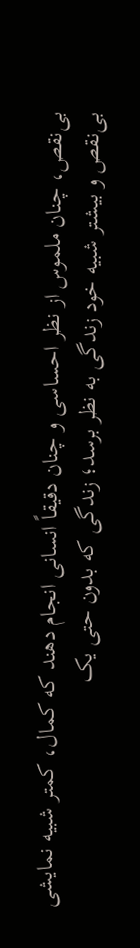بی‌نقص، چنان ملموس از نظر احساسی و چنان دقیقاً انسانی انجام دهند که کمال، کمتر شبیه نمایشی بی‌نقص و بیشتر شبیه خود زندگی به نظر برسد؛ زندگی‌ که بدون حتی یک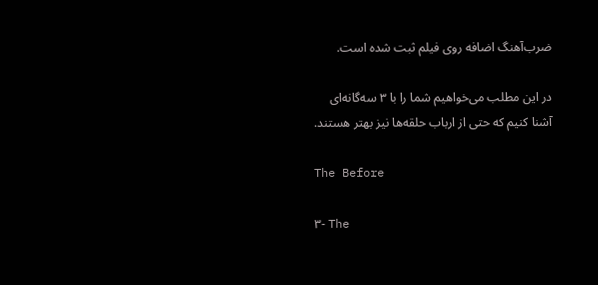ضرب‌آهنگ اضافه روی فیلم ثبت شده است.

در این مطلب می‌خواهیم شما را با ۳ سه‌گانه‌ای آشنا کنیم که حتی از ارباب حلقه‌ها نیز بهتر هستند.

The Before

۳- The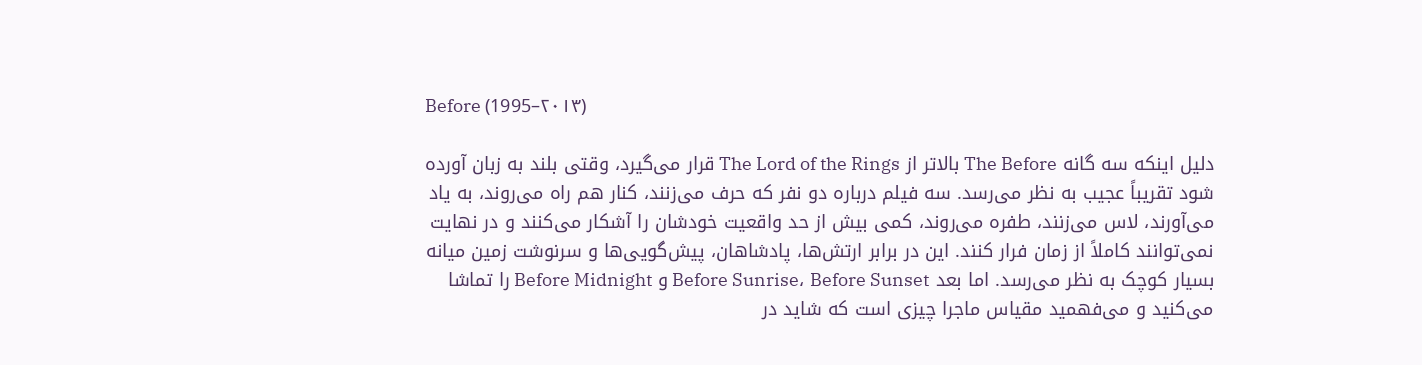Before (1995–۲۰۱۳)

دلیل اینکه سه گانه The Before بالاتر از The Lord of the Rings قرار می‌گیرد، وقتی بلند به زبان آورده شود تقریباً عجیب به نظر می‌رسد. سه فیلم درباره دو نفر که حرف می‌زنند، کنار هم راه می‌روند، به یاد می‌آورند، لاس می‌زنند، طفره می‌روند، کمی بیش از حد واقعیت خودشان را آشکار می‌کنند و در نهایت نمی‌توانند کاملاً از زمان فرار کنند. این در برابر ارتش‌ها، پادشاهان، پیش‌گویی‌ها و سرنوشت زمین میانه بسیار کوچک به نظر می‌رسد. اما بعد Before Sunrise، Before Sunset و Before Midnight را تماشا می‌کنید و می‌فهمید مقیاس ماجرا چیزی است که شاید در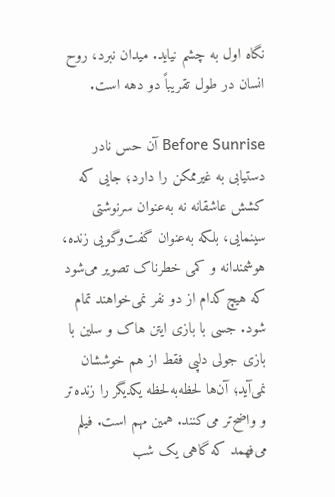نگاه اول به چشم نیاید. میدان نبرد، روح انسان در طول تقریباً دو دهه است.

Before Sunrise آن حس نادر دستیابی به غیرممکن را دارد؛ جایی که کشش عاشقانه نه به‌عنوان سرنوشتی سینمایی، بلکه به‌عنوان گفت‌وگویی زنده، هوشمندانه و کمی خطرناک تصویر می‌شود که هیچ‌کدام از دو نفر نمی‌خواهند تمام شود. جسی با بازی ایتن هاک و سلین با بازی جولی دلپی فقط از هم خوششان نمی‌آید؛ آن‌ها لحظه‌به‌لحظه یکدیگر را زنده‌تر و واضح‌تر می‌کنند. همین مهم است. فیلم می‌فهمد که گاهی یک شب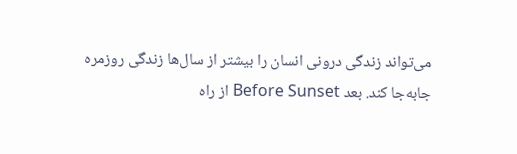می‌تواند زندگی درونی انسان را بیشتر از سال‌ها زندگی روزمره جابه‌جا کند. بعد Before Sunset از راه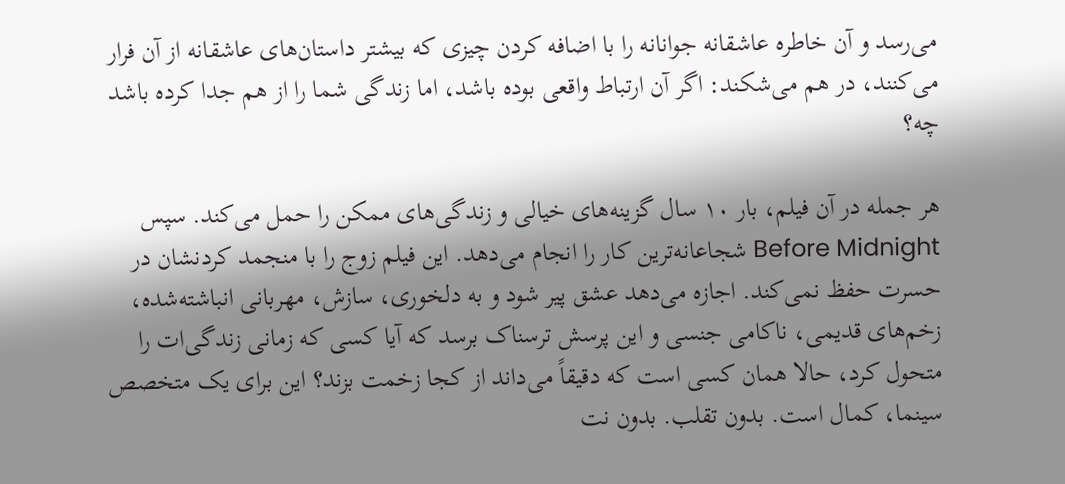می‌رسد و آن خاطره عاشقانه جوانانه را با اضافه کردن چیزی که بیشتر داستان‌های عاشقانه از آن فرار می‌کنند، در هم می‌شکند: اگر آن ارتباط واقعی بوده باشد، اما زندگی شما را از هم جدا کرده باشد چه؟

هر جمله در آن فیلم، بار ۱۰ سال گزینه‌های خیالی و زندگی‌های ممکن را حمل می‌کند. سپس Before Midnight شجاعانه‌ترین کار را انجام می‌دهد. این فیلم زوج را با منجمد کردنشان در حسرت حفظ نمی‌کند. اجازه می‌دهد عشق پیر شود و به دلخوری، سازش، مهربانی انباشته‌شده، زخم‌های قدیمی، ناکامی جنسی و این پرسش ترسناک برسد که آیا کسی که زمانی زندگی‌ات را متحول کرد، حالا همان کسی است که دقیقاً می‌داند از کجا زخمت بزند؟ این برای یک متخصص سینما، کمال است. بدون تقلب. بدون نت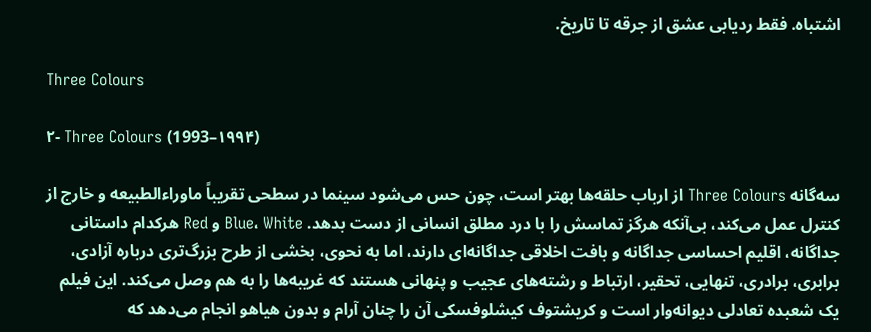اشتباه. فقط ردیابی عشق از جرقه تا تاریخ.

Three Colours

۲- Three Colours (1993–۱۹۹۴)

سه‌گانه Three Colours از ارباب حلقه‌ها بهتر است، چون حس می‌شود سینما در سطحی تقریباً ماوراءالطبیعه و خارج از کنترل عمل می‌کند، بی‌آنکه هرگز تماسش را با درد مطلق انسانی از دست بدهد. Blue، White و Red هرکدام داستانی جداگانه، اقلیم احساسی جداگانه و بافت اخلاقی جداگانه‌ای دارند، اما به نحوی، بخشی از طرح بزرگ‌تری درباره آزادی، برابری، برادری، تنهایی، تحقیر، ارتباط و رشته‌های عجیب و پنهانی هستند که غریبه‌ها را به هم وصل می‌کند. این فیلم یک شعبده تعادلی دیوانه‌وار است و کریشتوف کیشلوفسکی آن را چنان آرام و بدون هیاهو انجام می‌دهد که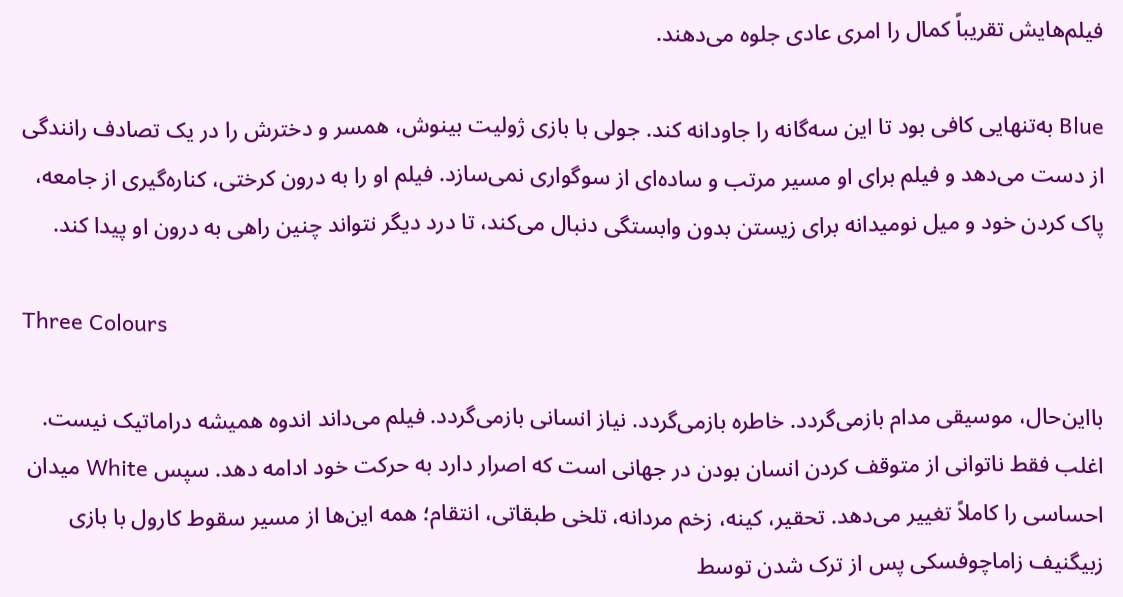فیلم‌هایش تقریباً کمال را امری عادی جلوه می‌دهند.

Blue به‌تنهایی کافی بود تا این سه‌گانه را جاودانه کند. جولی با بازی ژولیت بینوش، همسر و دخترش را در یک تصادف رانندگی از دست می‌دهد و فیلم برای او مسیر مرتب و ساده‌ای از سوگواری نمی‌سازد. فیلم او را به درون کرختی، کناره‌گیری از جامعه، پاک کردن خود و میل نومیدانه برای زیستن بدون وابستگی دنبال می‌کند، تا درد دیگر نتواند چنین راهی به درون او پیدا کند.

Three Colours

بااین‌حال، موسیقی مدام بازمی‌گردد. خاطره بازمی‌گردد. نیاز انسانی بازمی‌گردد. فیلم می‌داند اندوه همیشه دراماتیک نیست. اغلب فقط ناتوانی از متوقف کردن انسان بودن در جهانی است که اصرار دارد به حرکت خود ادامه دهد. سپس White میدان احساسی را کاملاً تغییر می‌دهد. تحقیر، کینه، زخم مردانه، تلخی طبقاتی، انتقام؛ همه این‌ها از مسیر سقوط کارول با بازی زبیگنیف زاماچوفسکی پس از ترک شدن توسط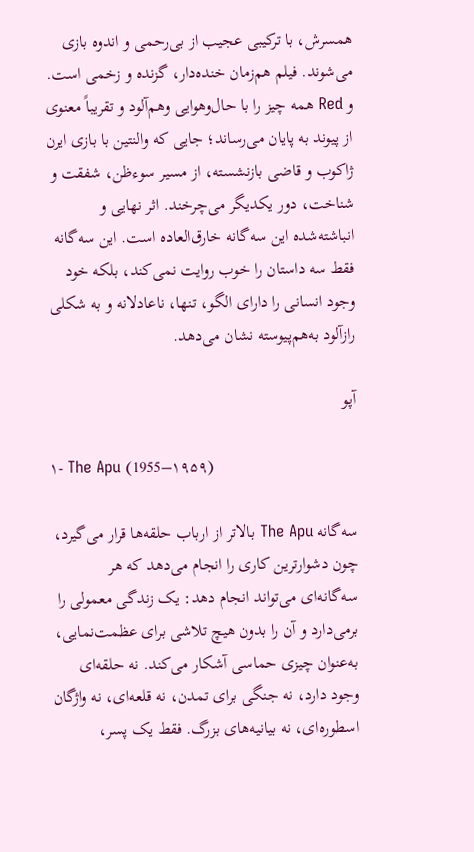همسرش، با ترکیبی عجیب از بی‌رحمی و اندوه بازی می‌شوند. فیلم هم‌زمان خنده‌دار، گزنده و زخمی است. و Red همه چیز را با حال‌وهوایی وهم‌آلود و تقریباً معنوی از پیوند به پایان می‌رساند؛ جایی که والنتین با بازی ایرن ژاکوب و قاضی بازنشسته، از مسیر سوءظن، شفقت و شناخت، دور یکدیگر می‌چرخند. اثر نهایی و انباشته‌شده این سه‌گانه خارق‌العاده است. این سه‌گانه فقط سه داستان را خوب روایت نمی‌کند، بلکه خود وجود انسانی را دارای الگو، تنها، ناعادلانه و به شکلی رازآلود به‌هم‌پیوسته نشان می‌دهد.

آپو

۱- The Apu (1955–۱۹۵۹)

سه‌گانه The Apu بالاتر از ارباب حلقه‌ها قرار می‌گیرد، چون دشوارترین کاری را انجام می‌دهد که هر سه‌گانه‌ای می‌تواند انجام دهد: یک زندگی معمولی را برمی‌دارد و آن را بدون هیچ تلاشی برای عظمت‌نمایی، به‌عنوان چیزی حماسی آشکار می‌کند. نه حلقه‌ای وجود دارد، نه جنگی برای تمدن، نه قلعه‌ای، نه واژگان اسطوره‌ای، نه بیانیه‌های بزرگ. فقط یک پسر،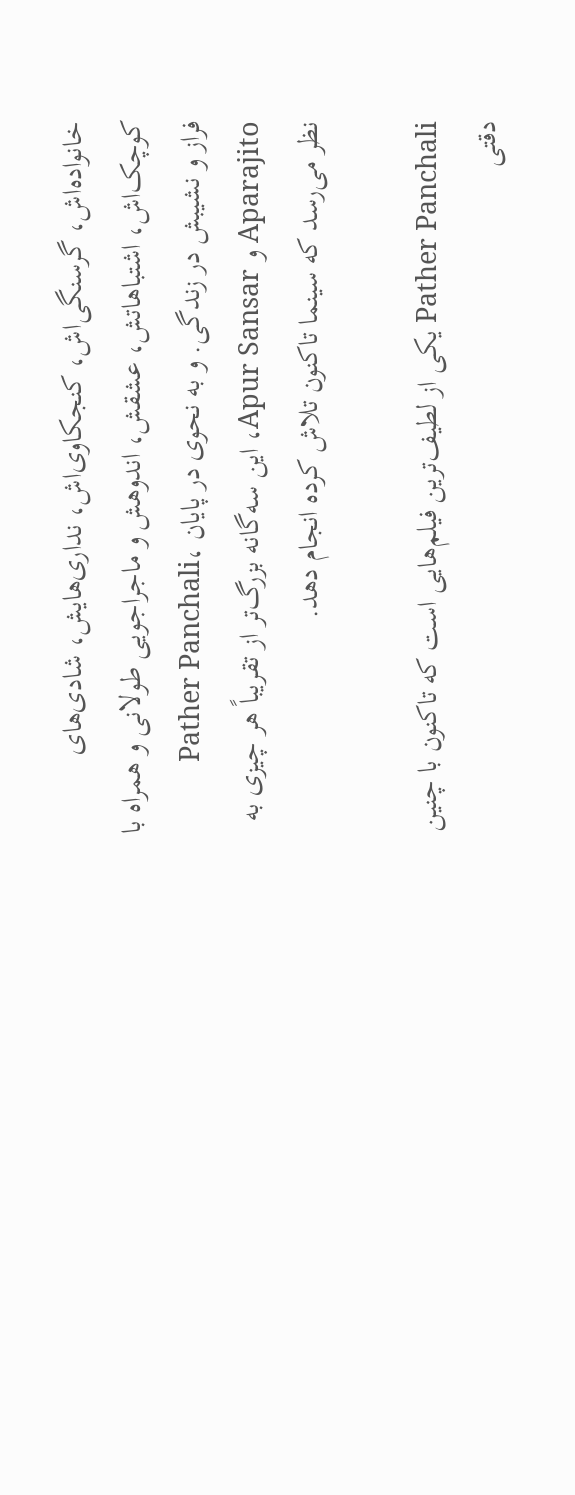خانواده‌اش، گرسنگی‌اش، کنجکاوی‌اش، نداری‌هایش، شادی‌های کوچک‌اش، اشتباهاتش، عشقش، اندوهش و ماجراجویی طولانی و همراه با فراز و نشیبش در زندگی. و به نحوی در پایان Pather Panchali، Aparajito و Apur Sansar، این سه‌گانه بزرگ‌تر از تقریباً هر چیزی به نظر می‌رسد که سینما تاکنون تلاش کرده انجام دهد.

Pather Panchali یکی از لطیف‌ترین فیلم‌هایی است که تاکنون با چنین دقتی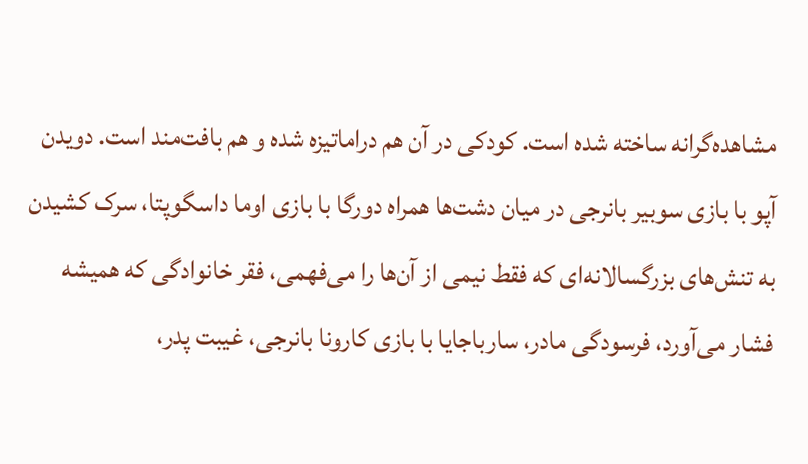مشاهده‌گرانه ساخته شده است. کودکی در آن هم دراماتیزه شده و هم بافت‌مند است. دویدن آپو با بازی سوبیر بانرجی در میان دشت‌ها همراه دورگا با بازی اوما داسگوپتا، سرک کشیدن به تنش‌های بزرگسالانه‌ای که فقط نیمی از آن‌ها را می‌فهمی، فقر خانوادگی که همیشه فشار می‌آورد، فرسودگی مادر، سارباجایا با بازی کارونا بانرجی، غیبت پدر،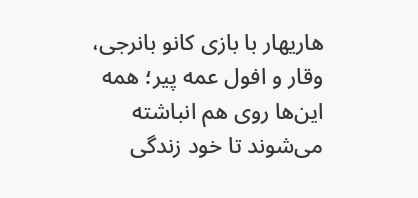هاریهار با بازی کانو بانرجی، وقار و افول عمه پیر؛ همه این‌ها روی هم انباشته می‌شوند تا خود زندگی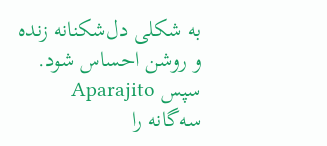به شکلی دل‌شکنانه زنده و روشن احساس شود. سپس Aparajito سه‌گانه را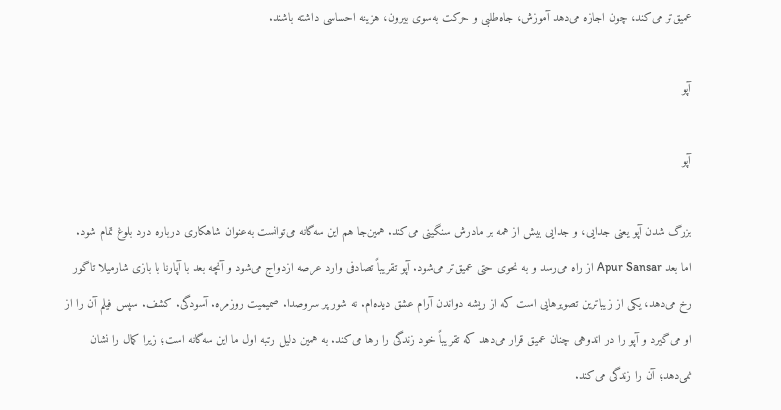عمیق‌تر می‌کند، چون اجازه می‌دهد آموزش، جاه‌طلبی و حرکت به‌سوی بیرون، هزینه احساسی داشته باشند.

آپو

آپو

بزرگ شدن آپو یعنی جدایی، و جدایی بیش از همه بر مادرش سنگینی می‌کند. همین‌جا هم این سه‌گانه می‌توانست به‌عنوان شاهکاری درباره درد بلوغ تمام شود. اما بعد Apur Sansar از راه می‌رسد و به نحوی حتی عمیق‌تر می‌شود. آپو تقریباً تصادفی وارد عرصه ازدواج می‌شود و آنچه بعد با آپارنا با بازی شارمیلا تاگور رخ می‌دهد، یکی از زیباترین تصویرهایی است که از ریشه دواندن آرام عشق دیده‌ام. نه شور پر سروصدا. صمیمیت روزمره. آسودگی. کشف. سپس فیلم آن را از او می‌گیرد و آپو را در اندوهی چنان عمیق قرار می‌دهد که تقریباً خود زندگی را رها می‌کند. به همین دلیل رتبه اول ما این سه‌گانه است؛ زیرا کمال را نشان نمی‌دهد؛ آن را زندگی می‌کند.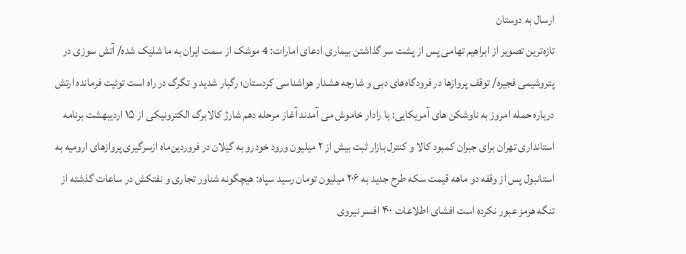ارسال به دوستان
تازه‌ترین تصویر از ابراهیم تهامی پس از پشت سر گذاشتن بیماری ادعای امارات: 4 موشک از سمت ایران به ما شلیک شده/ آتش سوزی در پتروشیمی فجیره/ توقف پروازها در فرودگاه‌های دبی و شارجه هشدار هواشناسی کردستان؛ رگبار شدید و تگرگ در راه است توئیت فرمانده ارتش درباره حمله امروز به ناوشکن های آمریکایی: با رادار خاموش می آمدند آغاز مرحله دهم شارژ کالابرگ الکترونیکی از ۱۵ اردیبهشت برنامه استانداری تهران برای جبران کمبود کالا و کنترل بازار ثبت بیش از ۲ میلیون ورود خودرو به گیلان در فروردین‌ماه ازسرگیری پروازهای ارومیه به استانبول پس از وقفه دو ماهه قیمت سکه طرح جدید به ۲۰۶ میلیون تومان رسید سپاه: هیچگونه شناور تجاری و نفتکش در ساعات گذشته از تنگه هرمز عبور نکرده است افشای اطلاعات ۴۰۰ افسر نیروی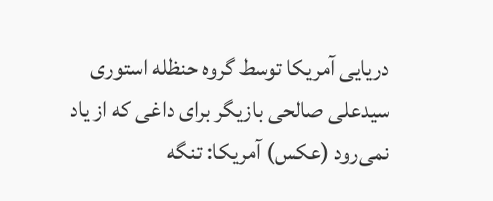دریایی آمریکا توسط گروه حنظله استوری سیدعلی صالحی بازیگر برای داغی که از یاد نمی‌رود (عکس) آمریکا: تنگه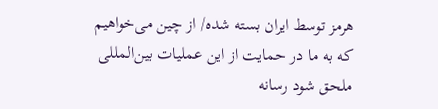هرمز توسط ایران بسته شده/ از چین می‌خواهیم که به ما در حمایت از این عملیات بین‌المللی ملحق شود رسانه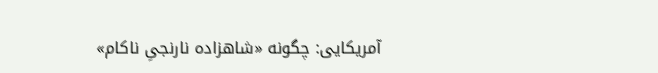آمریکایی: چگونه «شاهزاده نارنجیِ ناکام»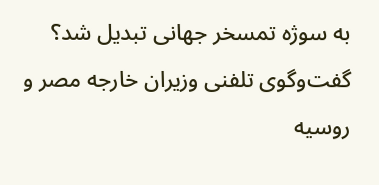به سوژه تمسخر جهانی تبدیل شد؟ گفت‌وگوی تلفنی وزیران خارجه مصر و روسیه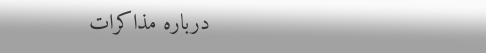درباره مذاکرات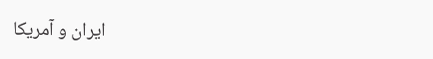ایران و آمریکا